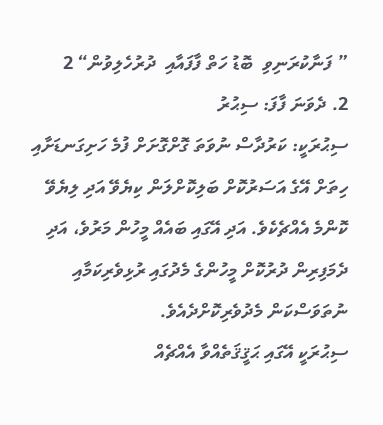” ފަނާކުރަނިވި  ބޮޑު ހަތް ފާފައާއި  ދުރުހެލިވުން“ 2
2. ދެވަނަ ފާފަ: ސިޙުރު
ސިޙުރަކީ: ކަރުދާސް ނުވަތަ ގޮށްގޮށަށް ފުމެ ހަށިގަނޑަށާއި ހިތަށް އޭގެ އަސަރުކޮށް ބަލިކޮށްލަން ކިޔެވޭ އަދި ލިޔެވޭ ކޮންމެ އެއްޗެކެވެ. އަދި އޭގައި ބައެއް މީހުން މަރުވެ، އަދި ދެމަފިރިން ދުރުކޮށް މީހުންގެ މެދުގައި ރުޅިވެރިކަމާއި ނުތަވަސްކަން މެދުވެރިކޮށްދެއެވެ.
ސިޙުރަކީ އޭގައި ޙަޤީޤަތެއްވާ އެއްޗެއް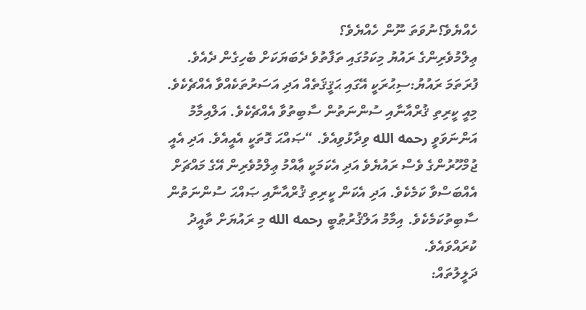ހެއްޔެވެ؟ނުވަތަ ނޫން ހެއްޔެވެ؟
ޢިލްމުވެރިންގެ ރައުޔު މިކަމުގައި ތަފާތުވެ ދެބަޔަކަށް ބެހިގެން ދެއެވެ.
ފުރަތަމަ ރައުޔު:ސިޙުރަކީ އޭގައި ޙަޤީޤަތެއް އަދި އަސަރުތަކެއްވާ އެއްޗެކެވެ. މިއީ ކީރިތި ޤުރްއާނާއި ސުންނަތުން ސާބިތުވާ އެއްޗެކެވެ. އަލްއިމާމު އަންނަވަވީ رحمه الله ވިދާޅުވިއެވެ. “ޞައްޙަ ގޮތަކީ އެއީއެވެ. އަދި އެއީ ޖުމްހޫރުންގެ ވެސް ރައުޔެވެ އަދި އެކަމަކީ ޢާއްމު ޢިލްމުވެރިން އޭގެ މައްޗަށް އެއްބަސްވާ ކަމެކެވެ. އަދި އެކަން ކީރިތި ޤުރްއާނާއި ޞައްޙަ ސުންނަތުން ސާބިތުކަމެކެވެ. އިމާމު އަލްޤުރުޠުބީ رحمه الله މި ރައުޔަށް ތާއީދު ކުރައްވައެވެ.
ދަލީލުތައް: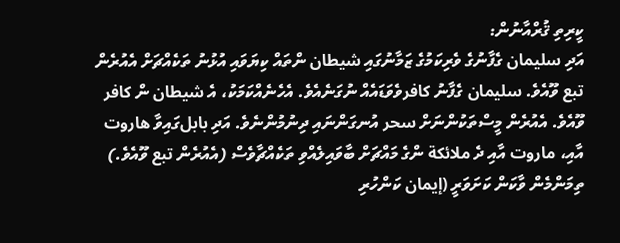ކީރިތި ޤުރްއާނުން:
އަދި سليمان ގެފާނުގެ ވެރިކަމުގެ ޒަމާނުގައި شيطان ންތައް ކިޔަވައި އުޅުނު ތަކެއްޗަށް އެއުރެން تبع ވޫއެވެ. سليمان ގެފާނު كافرވެވަޑައެއް ނުގަނެއެވެ. އެހެނެއްކަމަކު، އެ شيطان ން كافر ވޫއެވެ. އެއުރެން މީސްތަކުންނަށް سحر އުނގަންނައި ދިނުމުންނެވެ. އަދި بابلގައިވާ هاروت އާއި، ماروت އާއި ދެ ملائكة ންގެ މައްޗަށް ބާވައިލެއްވި ތަކެއްޗާވެސް (އެއުރެން تبع ވޫއެވެ.) ތިމަންމެން ވާކަން ކަށަވަރީ (إيمان ކަންހުރި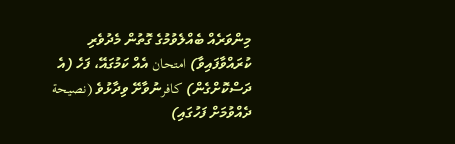މިންވަރެއް ބެއްލެވުމުގެ ގޮތުން މެދުވެރި ކުރައްވާފައިވާ) امتحان އެއް ކަމުގައޭ، ފަހެ (އެ ދަސްކޮށްގެން) كافرނުވާށޭ ވިދާޅުވެ (نصيحة ދެއްވުމަށް ފަހުގައި)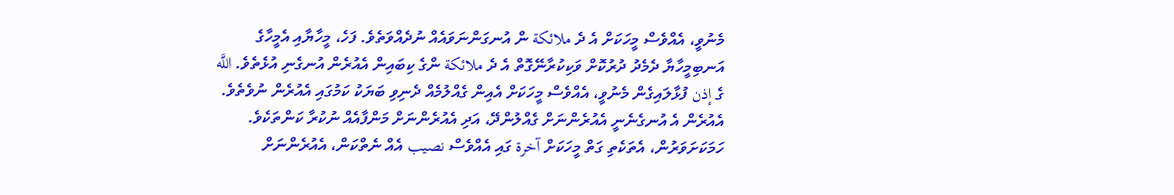މެނުވީ، އެއްވެސް މީހަކަށް އެ ދެ ملائكة ން އުނގަންނަވައެއް ނުދެއްވަތެވެ. ފަހެ، މީހާޔާއި އެމީހާގެ އަނބިމީހާޔާ ދެމެދު ދުރުކޮށް ވަކިކުރާނޭގޮތް އެ ދެ ملائكة ންގެ ކިބައިން އެއުރެން އުނގެނި އުޅެތެވެ. اللَّه ގެ إذن ފުޅާލައިގެން މެނުވީ، އެއްވެސް މީހަކަށް އެއިން ގެއްލުމެއް ދެނިވި ބަޔަކު ކަމުގައި އެއުރެން ނުވެތެވެ. އެއުރެން އެ އުނގެނެނީ އެއުރެންނަށް ގެއްލުންދޭ، އަދި އެއުރެންނަށް މަންފާއެއް ނުކުރާ ކަންތަކެވެ. ހަމަކަށަވަރުން، އެތަކެތި ގަތް މީހަކަށް آخرة ގައި އެއްވެސް نصيب އެއް ނެތްކަން، އެއުރެންނަށް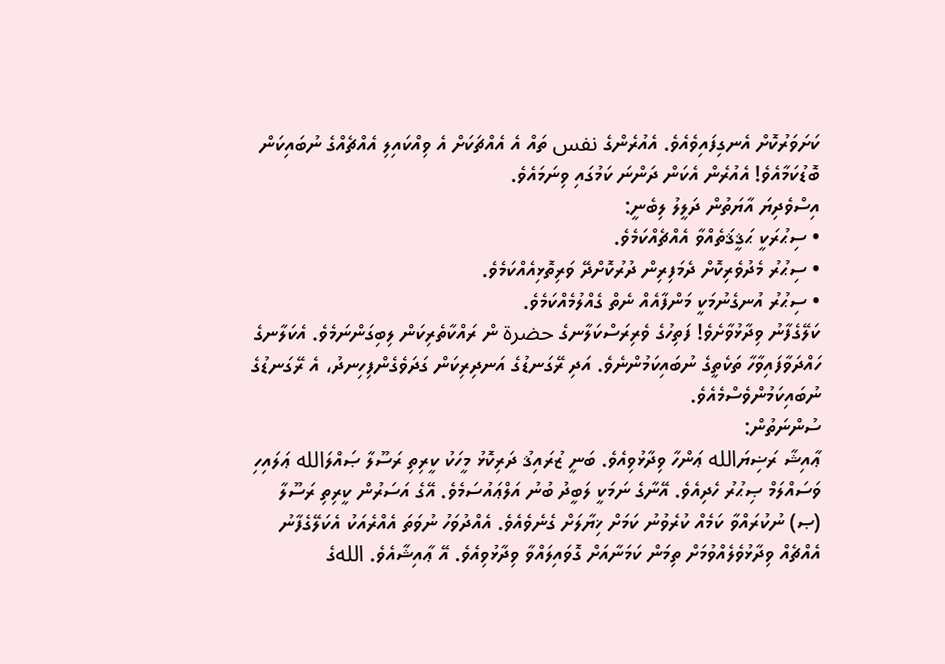ކަށަވަރުކޮށް އެނގިފައިވެއެވެ. އެއުރެންގެ نفس ތައް އެ އެއްޗަކަށް އެ ވިއްކައިލި އެއްޗެއްގެ ނުބައިކަން ބޮޑުކަމާއެވެ! އެއުރެން އެކަން ދަންނަ ކަމުގައި ވިނަމައެވެ.
އިސްވެދިޔަ އާޔަތުން ދަލީލު ލިބެނީ:
• ސިޙުރަކީ ޙަޤީޤަތެއްވާ އެއްޗެއްކަމެވެ.
• ސިޙުރު މެދުވެރިކޮށް ދެމަފިރިން ދުރުކޮށްދޭ ވަރިތޮޅިއެއްކަމެވެ.
• ސިޙުރު އުނގެނުމަކީ މަންފާއެއް ނެތް ގެއްލުމެއްކަމެވެ.
ކަލޭގެފާނު ވިދާޅުވާށެވެ! ފަތިހުގެ ވެރިރަސްކަލާނގެ حضرة ން ރައްކާތެރިކަން ލިބިގަންނަމެވެ. އެކަލާނގެ ހައްދަވާފައިވާހާ ތަކެތީގެ ނުބައިކަމުންނެވެ. އަދި ރޭގަނޑުގެ އަނދިރިކަން ގަދަވެގެންފިހިނދު، އެ ރޭގަނޑުގެ ނުބައިކަމުންވެސްމެއެވެ.
ސުންނަތުން:
ޢާއިޝާ ރަޟިޔަالله ޢަންހާ ވިދާޅުވިއެވެ. ބަނީ ޒުރައިޤު ދަރިކޮޅު މީހަކު ކީރިތި ރަސޫލާ ޞައްލަالله ޢަލައިހި ވަސައްލަމް ޞިޙުރު ހެދިއެވެ. އޭނާގެ ނަމަކީ ލަބީދު ބުނު އަލްޢައުސަމެވެ. އޭގެ އަސަރުން ކީރިތި ރަސޫލާ (ޞ) ނުކުރައްވާ ކަމެއް ކުރެވުނު ކަމަށް ޚިޔާލަށް ގެނެވެއެވެ. އެއްދުވަހު ނުވަތަ އެއްރެއަކު އެކަލޭގެފާނު އެއްޗެއް ވިދާޅުވެލެއްވުމަށް ތިމަން ކަމަނާއަށް ގޮވައިލައްވާ ވިދާޅުވިއެވެ. އޭ ޢާއިޝާއެވެ. اللهގެ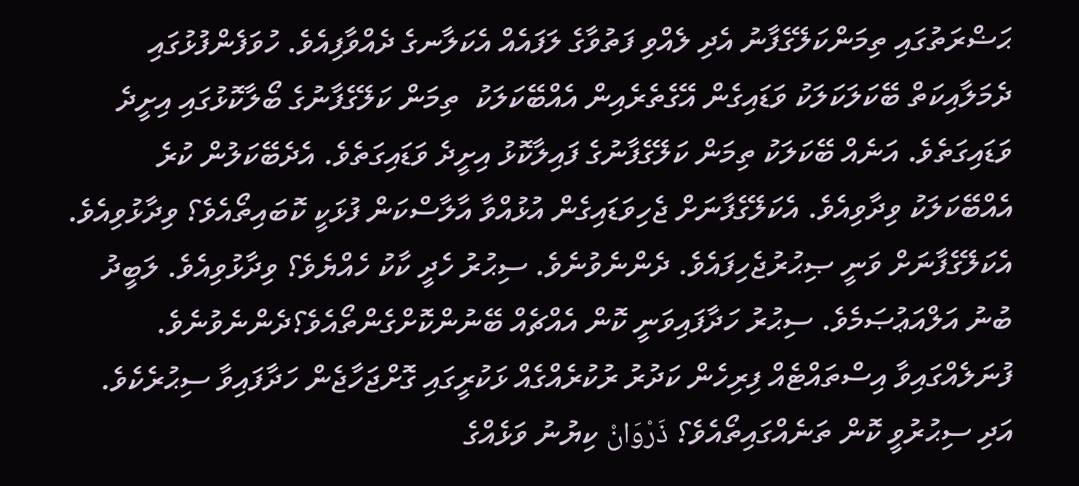ޙަޟްރަތުގައި ތިމަންކަލޭގެފާނު އެދި ލެއްވި ފަތުވާގެ ލަފައެއް އެކަލާނގެ ދެއްވާފިއެވެ. ހުވަފެންފުޅުގައި ދެމަލާއިކަތް ބޭކަލަކަލަކު ވަޑައިގެން އޭގެތެރެއިން އެއްބޭކަލަކު  ތިމަން ކަލޭގެފާނުގެ ބޯލާކޮޅުގައި އިށީދެ ވަޑައިގަތެވެ. އަނެއް ބޭކަލަކު ތިމަން ކަލޭގެފާނުގެ ފައިލާކޮޅު އިށީދެ ވަޑައިގަތެވެ. އެދެބޭކަލުން ކުރެ އެއްބޭކަލަކު ވިދާވިއެވެ. އެކަލޭގެފާނަށް ޖެހިވަޑައިގެން އުޅުއްވާ އާލާސްކަން ފުޅަކީ ކޮބައިތޯއެވެ؟ ވިދާޅުވިއެވެ. އެކަލޭގެފާނަށް ވަނީ ޞިޙުރުޖެހިފައެވެ. ދެންނެވުނެވެ. ސިޙުރު ހެދީ ކާކު ހެއްޔެވެ؟ ވިދާޅުވިއެވެ. ލަބީދު ބުނު އަލްއަޢުޞަމެވެ. ސިޙުރު ހަދާފައިވަނީ ކޮން އެއްޗެއް ބޭނުންކޮށްގެންތޯއެވެ؟ދެންނެވުނެވެ. ފުނަލެއްގައިވާ އިސްތައްޓެއް ފިރިހެން ކަދުރު ރުކުރެއްގެއް ޅަކުރީގައި ގޮށްޖަހާޖެން ހަދާފައިވާ ސިޙުރެކެވެ. އަދި ސިޙުރުވީ ކޮން ތަނެއްގައިތޯއެވެ؟ ذَرْوَانْ ކިޔުނު ވަޅެއްގެ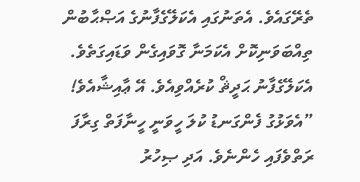ތެރޭގައެވެ. އެތަނުގައި އެކަލޭގެފާނުގެ އަޞްޙާބުން ތިއްބަވަނިކޮށް އެކަމަނާ ގޮވައިގެން ވަޑައިގަތެވެ. އެކަލޭގެފާނު ޙަދީޘް ކުރެއްވިއެވެ. އޭ ޢާއިޝާއެވެ! ”އެވަޅުގު ފެންގަނޑު ކުލަ ހީވަނީ ހީނާފަތް ގިރާފަ ރަތްވެފައި ހެންނެވެ. އަދި ޞިހުރު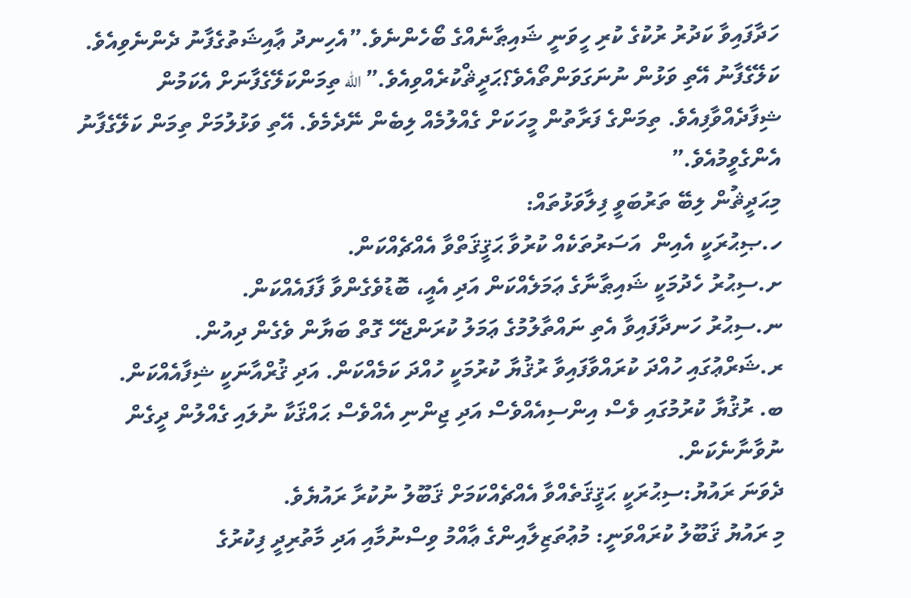ހަދާފައިވާ ކަދުރު ރުކުގެ ކުރި ހީވަނީ ޝައިޠާނެއްގެ ބޯހެންނެވެ.”އެހިނދު ޢާއިޝަތުގެފާނު ދެންނެވިއެވެ. ކަލޭގެފާނު އޭތި ވަޅުން ނުނަގަވަންތޯއެވެ؟ޙަދީޘްކުރެއްވިއެވެ.”الله ތިމަންކަލޭގެފާނަށް އެކަމުން ޝިފާދެއްވާފިއެވެ. ތިމަންގެ ފަރާތުން މީހަކަށް ގެއްލުމެއް ލިބެން ނޭދެމެވެ. އޭތި ވަޅުލުމަށް ތިމަން ކަލޭގެފާނު އެންގެވީމުއެވެ.”
މިޙަދީޘުން ލިބޭ ތަރުބަވީ ފިލާވަޅުތައް:
ހ.ޞިޙުރަކީ އެއިން  އަސަރުތަކެއް ކުރުވާ ޙަޤީޤަތްވާ އެއްޗެއްކަން.
ށ.ސިޙުރު ހެދުމަކީ ޝައިޠާނާގެ ޢަމަލެއްކަން އަދި އެއީ، ބޮޑުވެގެންވާ ފާފައެއްކަން.
ނ.ސިޙުރު ހަނދާފައިވާ އެތި ނައްތާލުމުގެ ޢަމަލު ކުރަންޖެހޭ ގޮތް ބަޔާން ވެގެން ދިއުން.
ރ.ޝަރްޢުގައި ހުއްދަ ކުރައްވާފައިވާ ރުޤުޔާ ކުރުމަކީ ހުއްދަ ކަމެއްކަން. އަދި ޤުރްއާނަކީ ޝިފާއެއްކަން.
ބ. ރުޤުޔާ ކުރުމުގައި ވެސް އިންސިއެއްވެސް އަދި ޖިންނި އެއްވެސް ޙައްޤަކާ ނުލައި ގެއްލުން ދީގެން ނުވާނާނެކަން.
ދެވަނަ ރައުޔު:ސިޙުރަކީ ޙަޤީޤަތެއްވާ އެއްޗެއްކަމަށް ޤަބޫލު ނުކުރާ ރައުޔެވެ.
މި ރައުޔު ޤަބޫލު ކުރައްވަނީ: މުޢުތަޒިލާއިންގެ ޢާއްމު ވިސްނުމާއި އަދި މާތުރިދީ ފިކުރުގެ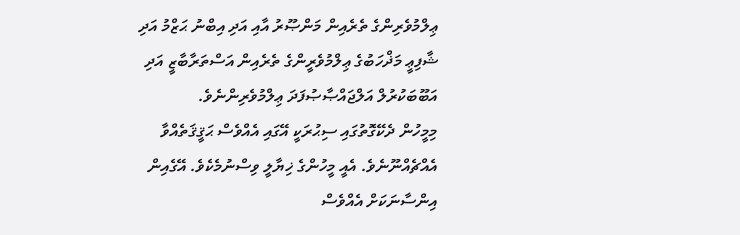ޢިލްމުވެރިންގެ ތެރެއިން މަންޞޫރު އާއި އަދި އިބްނު ޙަޒްމު އަދި  ޝާފިޢީ މަޛްހަބުގެ ޢިލްމުވެރީންގެ ތެރެއިން އަސްތަރާބާޒީ އަދި އަބޫބަކުރުލް އަލްޖައްޞާޞުފަދަ ޢިލްމުވެރިންނެވެ.
މިމީހުން ދެކޭގޮތުގައި ސިޙުރަކީ އޭގައި އެއްވެސް ޙަޤީޤަތެއްވާ އެއްޗެއްނޫނެވެ. އެއީ މީހުންގެ ޚިޔާލީ ވިސްނުމެކެވެ. އޭގެއިން އިންސާނަކަށް އެއްވެސް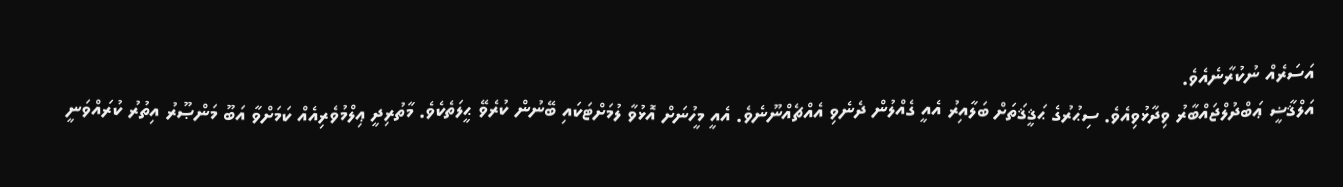އަސަރެއް ނުކުރާނެއެވެ.
އަލްޤާޟީ ޢަބްދުލްޖައްބާރު ވިދާޅުވިއެވެ. ސިޙުރުގެ ޙަޤީޤަތަށް ބަލާއިރު އެއީ ގެއްލުން ދެނެވި އެއްޗެއްނޫނެވެ. އެއީ މީހުނަށް އޮޅުވާ ލުމަށްޓަކައި ބޭނުން ކުރެވޭ ޙީލަތެކެވެ. މާތުރިދީ ޢިލްމުވެރިއެއް ކަމަށްވާ އަބޫ މަންޞޫރު އިތުރު ކުރައްވަނީ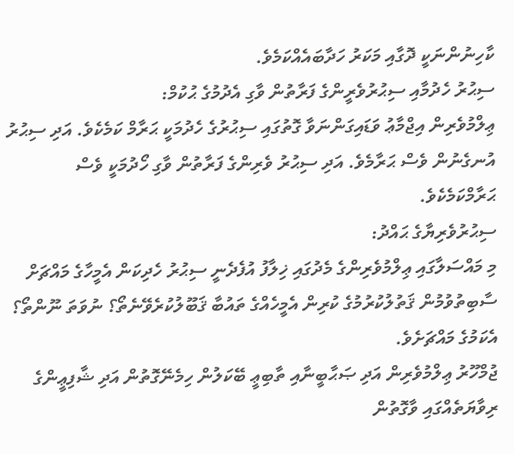ކާހިނުންނަކީ ދޮގާއި މަކަރު ހަދާބައެއްކަމެވެ.
ސިޙުރު ހެދުމާއި ސިޙުރުވެރީންގެ ފަރާތުން ވާގި އެދުމުގެ ޙުކުމް:
ޢިލްމުވެރިން އިޖްމާޢު ވަޑައިގަންނަވާ ގޮތުގައި ސިޙުރުގެ ހެދުމަކީ ޙަރާމް ކަމެކެވެ. އަދި ސިޙުރު އުނގެނުން ވެސް ޙަރާމެވެ. އަދި ސިޙުރު ވެރިންގެ ފަރާތުން ވާގި ހޯދުމަކީ ވެސް ޙަރާމްކަމެކެވެ.
ސިޙުރުވެރިޔާގެ ޙައްދު:
މި މައްސަލާގައި ޢިލްމުވެރިންގެ މެދުގައި ޚިލާފު އުފެދެނީ ސިޙުރު ހެދިކަން އެމީހާގެ މައްޗަށް ސާބިތުވުމުން ޤަތުލުކުރުމުގެ ކުރިން އެމީހެއްގެ ތައުބާ ޤަބޫލުކުރެވޭނެތޯ؟ ނުވަތަ ނޫންތޯ؟ އެކަމުގެ މައްޗަށެވެ.
ޖުމްހޫރު ޢިލްމުވެރިން އަދި ޞަޙާބީނާއި ތާބިޢީ ބޭކަލުން ހިމެނޭގޮތުން އަދި ޝާފިޢީންގެ ރިވާޔަތެއްގައި ވާގޮތުން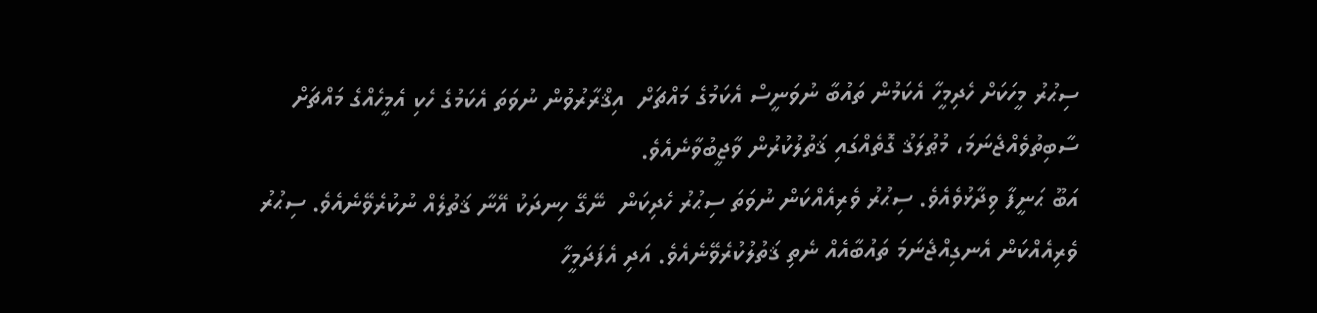ސިޙުރު މީހަކަށް ހެދިމީހާ އެކަމުން ތައުބާ ނުވަނީސް އެކަމުގެ މައްޗަށް  އިޤްރާރުވުން ނުވަތަ އެކަމުގެ ހެކި އެމީހެއްގެ މައްޗަށް ސާބިތުވެއްޖެނަމަ، މުޠުލަޤު ގޮތެއްގައި ޤަތުލުކުރުން ވާޖީބުވާނެއެވެ.
އަބޫ ޙަނީފާ ވިދާޅުވެއެވެ. ސިޙުރު ވެރިއެއްކަން ނުވަތަ ސިޙުރު ހެދިކަން  ނޭގޭ ހިނދަކު އޭނާ ޤަތުލެއް ނުކުރެވޭނެއެވެ. ސިޙުރު ވެރިއެއްކަން އެނގިއްޖެނަމަ ތައުބާއެއް ނެތި ޤަތުލުކުރެވޭނެއެވެ. އަދި އެފަދަމީހާ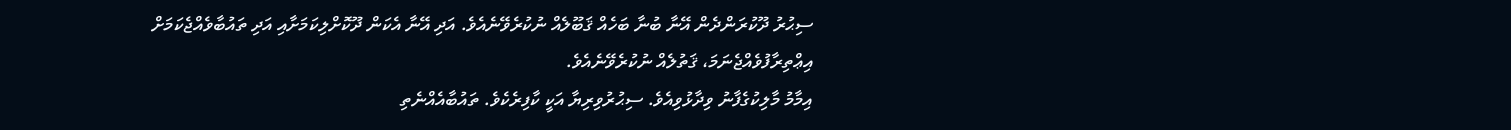ސިޙުރު ދޫކުރަންދެން އޭނާ ބުނާ ބަހެއް ޤަބޫލެއް ނުކުރެވޭނެއެވެ. އަދި އޭނާ އެކަން ދޫކޮށްލިކަމަށާއި އަދި ތައުބާވެއްޖެކަމަށް އިޢްތިރާފުވެއްޖެނަމަ، ޤަތުލެއް ނުކުރެވޭނެއެވެ.
އިމާމު މާލިކުގެފާނު ވިދާޅުވިއެވެ. ސިޙުރުވިރިޔާ އަކީ ކާފިރެކެވެ. ތައުބާއެއްނެތި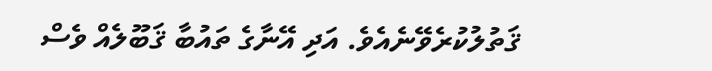ޤަތުލުކުރެވޭނެއެވެ. އަދި އޭނާގެ ތައުބާ ޤަބޫލެއް ވެސް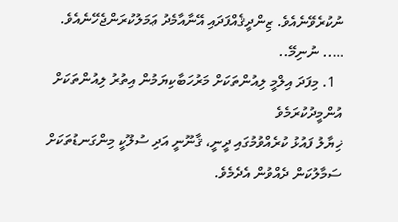ނުކުރެވޭނެއެވެ. ޒިންދީޤެއްފަދައި އޭނާއާމެދު ޢަމަލުކުރަންޖެހޭނެއެވެ.
….. ނުނިމޭ..
  1. މިފަދަ އިލްމީ ލިއުންތަކަށް މަރުހަބާކިޔަމުން އިތުރު ލިއުންތަކަށް އުންމީދުކުރަމެވެ
ޚިޔާލު ފައުޅު ކުރެއްވުމުގައި ދީނީ، ޤާނޫނީ އަދި ސުލޫކީ މިންގަނޑުތަކަށް ސަމާލުކަން ދެއްވުން އެދެމެވެ.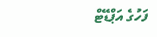ފަހުގެ އަޕްޑޭޓް